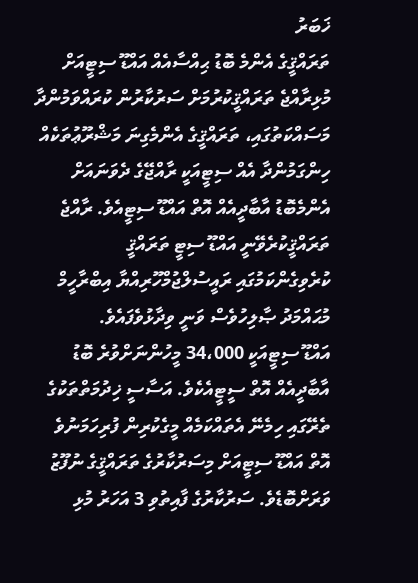ޚަބަރު
ތަރައްޤީގެ އެންމެ ބޮޑު ޙިއްސާއެއް އައްޑޫ ސިޓީއަށް
މުޅިރާއްޖެ ތަރައްޤީކުރުމަށް ސަރުކާރުން ކުރައްވަމުންދާ މަސައްކަތުގައި، ތަރައްޤީގެ އެންމެގިނަ މަޝްރޫޢުތަކެއް ހިންގަމުންދާ އެއް ސިޓީއަކީ ރާއްޖޭގެ ދެވަނައަށް އެންމެބޮޑު އާބާދީއެއް އޮތް އައްޑޫ ސިޓީއެވެ. ރާއްޖެ ތަރައްޤީކުރެވޭނީ އައްޑޫ ސިޓީ ތަރައްޤީ ކުރެވިގެންކަމުގައި ރައީސުލްޖުމްހޫރިއްޔާ އިބްރާހީމް މުޙައްމަދު ޞާލިހުވެސް ވަނީ ވިދާޅުވެފައެވެ.
އައްޑޫ ސިޓީއަކީ 34،000 މީހުންނަށްވުރެ ބޮޑު އާބާދީއެއް އޮތް ސީޓީއެކެވެ. އަސާސީ ޚިދުމަތްތަކުގެ ތެރޭގައި ހިމެނޭ އެތައްކަމެއް މީގެކުރިން ފުރިހަމަނުވެ އޮތް އައްޑޫ ސިޓީއަށް މިސަރުކާރުގެ ތަރައްޤީގެ ނުފޫޒު ވަރަށްބޮޑެވެ. ސަރުކާރުގެ ފާއިތުވި 3 އަހަރު މުޅި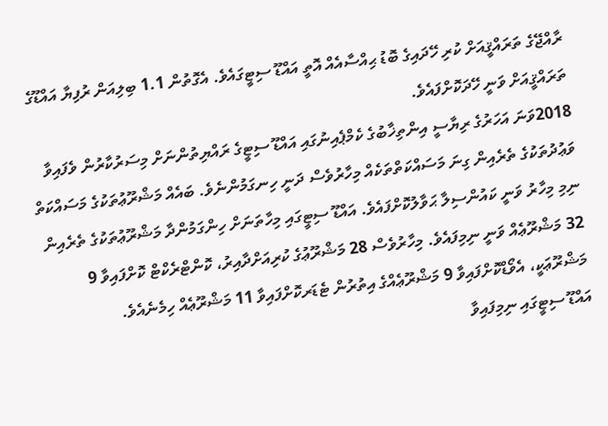ރާއްޖޭގެ ތަރައްޤީއަށް ކުރި ހޭދައިގެ ބޮޑު ޙިއްސާއެއް އޮތީ އައްޑޫ ސިޓީގައެވެ. އެގޮތުން 1.1 ބިލިއަން ރުފިޔާ އައްޑޫގެ ތަރައްޤީއަށް ވަނީ ހޭދަކޮށްފައެވެ.
2018ވަނަ އަހަރުގެ ރިޔާސީ އިންތިޚާބުގެ ކެމްޕެއިނުގައި އައްޑޫ ސިޓީގެ ރައްޔިތުންނަށް މިސަރުކާރުން ވެފައިވާ ވަޢުދުތަކުގެ ތެރެއިން ގިނަ މަސައްކަތްތަކެއް މިހާރުވެސް ދަނީ ހިނގަމުންނެވެ. ބައެއް މަޝްރޫޢުތަކުގެ މަސައްކަތް ނިމި މިހާރު ވަނީ ކައުންސިލާ ޙަވާލުކޮށްފައެވެ. އައްޑޫ ސިޓީގައި މިހާތަނަށް ހިންގަމުންދާ މަޝްރޫޢުތަކުގެ ތެރެއިން 32 މަޝްރޫޢެއް ވަނީ ނިމިފައެވެ. މިހާރުވެސް 28 މަޝްރޫޢުގެ ކުރިއަށްދާއިރު، ކޮންޓްރެކްޓް ކޮށްފައިވާ 9 މަޝްރޫޢަކީ، އެވޯޑްކޮށްފައިވާ 9 މަޝްރޫޢެއްގެ އިތުރުން ޓެޑަރކޮށްފައިވާ 11 މަޝްރޫޢެއް ހިމެނެއެވެ.
އައްޑޫ ސިޓީގައި ނިމިފައިވާ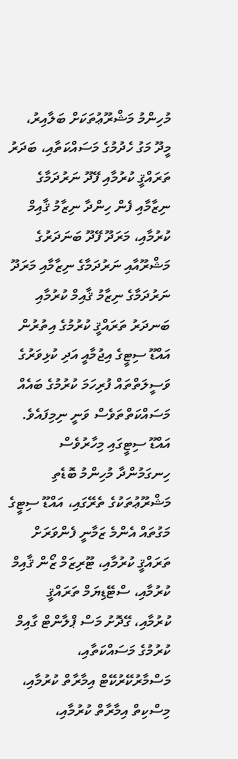މުހިންމު މަޝްރޫޢުތަކަށް ބަލާއިރު، މީދޫ މަގު ހެދުމުގެ މަސައްކަތާއި، ބަދަރު ތަރައްޤީ ކުރުމާއި ފޭދޫ ނަރުދަމާގެ ނިޒާމާއި ފެން ހިންދާ ނިޒާމު ޤާއިމް ކުރުމާއި، މަރަދޫ ފޭދޫ ބަނަދަރުގެ މަޝްރޫއާއި ނަރުދަމާގެ ނިޒާމާއި މަރަދޫ ނަރުދަމާގެ ނިޒާމު ޤާއިމް ކުރުމާއި ބަނދަރު ތަރައްޤީ ކުރުމުގެ އިތުރުން އައްޑޫ ސިޓީގެ އިޖުމާއީ އަދި ކުޅިވަރުގެ ވަސީލަތްތައް ފުރިހަމަ ކުރުމުގެ ބައެއް މަސައްކަތްތަވެސް ވަނީ ނިމިފައެވެ.
އައްޑޫ ސިޓީގައި މިހާރުވެސް ހިނގަމުންދާ މުހިންމު ބޮޑެތި މަޝްރޫޢުތަކުގެ ތެރޭގައި، އައްޑޫ ސިޓީގެ މަގުތައް އެންމެ ޒަމާނީ ފެންވަރަށް ތަރައްޤީ ކުރުމާއި، ޓޫރިޒަމް ޒޯން ޤާއިމް ކުރުމާއި، ސްޓޭޑިޔަމް ތަރައްޤީ ކުރުމާއި، ގޭދޮށު މަސް ޕްލާންޓް ގާއިމް ކުރުމުގެ މަސައްކަތާއި، މަސްމާރުކޭރުކޭޓް އިމާރާތް ކުރުމާއި، މިސްކިތް އިމާރާތް ކުރުމާއި،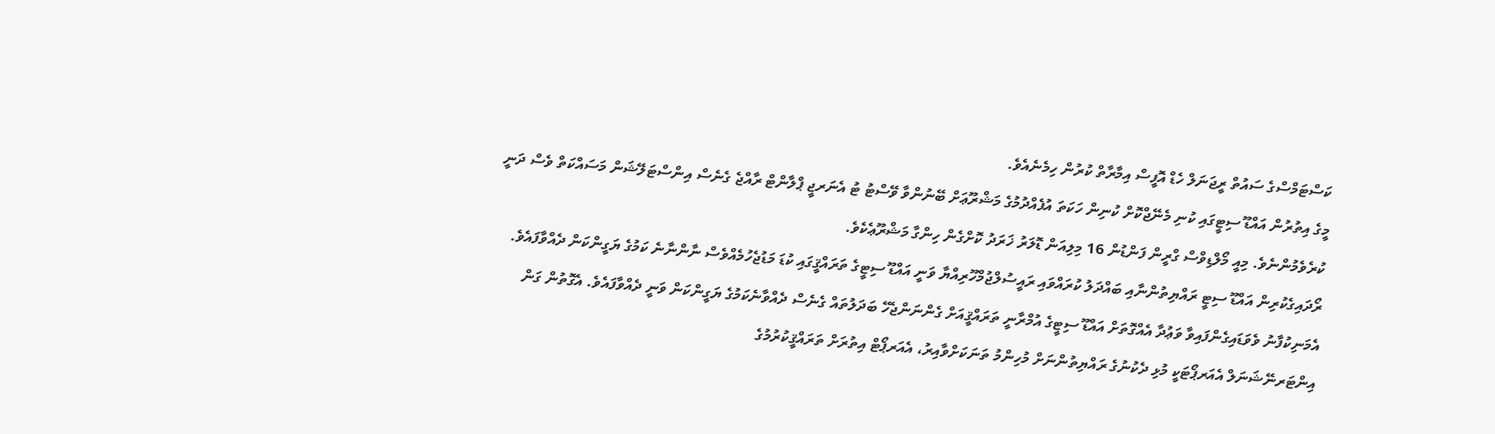ކަސްޓަމްސްގެ ސައުތް ރީޖަނަލް ހެޑް އޮފީސް އިމާރާތް ކުރުން ހިމެނެއެވެ.
މީގެ އިތުރުން އައްޑޫ ސިޓީގައި ކުނި މެނޭޖްކޮށް ކުނިން ހަކަތަ އުފެއްދުމުގެ މަޝްރޫޢަށް ބޭނުންވާ ވޭސްޓު ޓު އެނަރޖީ ޕްލާންޓް ރާއްޖެ ގެނެސް އިންސްޓަލޭޝަން މަސައްކަތް ވެސް ދަނީ ކުރެވެމުންނެވެ. މިއީ މޯލްޑިވްސް ގްރީން ފަންޑުން 16 މިލިއަން ޑޮލަރު ޚަރަދު ކޮށްގެން ހިންގާ މަޝްރޫޢެކެވެ.
ރޯދައިގެކުރިން އައްޑޫ ސިޓީ ރައްޔިތުންނާއި ބައްދަލު ކުރައްވައި ރައީސުލްޖުމްހޫރިއްޔާ ވަނީ އައްޑޫ ސިޓީގެ ތަރައްޤީގައި ކުޑަ މަޑުޖެހުމެއްވެސް ނާންނާނެ ކަމުގެ ޔަގީންކަން ދެއްވާފައެވެ. އެމަނިކުފާނު ވެވަޑައިގެންފައިވާ ވަޢުދާ އެއްގޮތަށް އައްޑޫ ސިޓީގެ އުމްރާނީ ތަރައްޤީއަށް ގެންނަންޖެހޭ ބަދަލުތައް ގެނެސް ދެއްވާނެކަމުގެ ޔަގީންކަން ވަނީ ދެއްވާފައެވެ. އެގޮތުން ގަން އިންޓަރނޭޝަނަލް އެއަރޕޯޓަކީ މުޅި ދެކުނުގެ ރައްޔިތުންނަށް މުހިންމު ތަނަކަށްވާއިރު، އެއަރޕޯޓް އިތުރަށް ތަރައްޤީކުރުމުގެ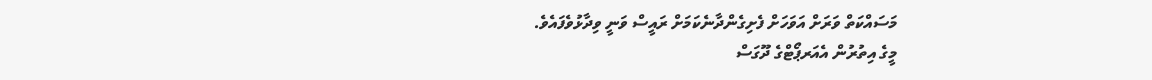މަސައްކަތް ވަރަށް އަވަހަށް ފެށިގެންދާނެކަމަށް ރައީސް ވަނީ ވިދާޅުވެފައެވެ.
މީގެ އިތުރުން އެއަރޕޯޓްގެ ދޫގަސް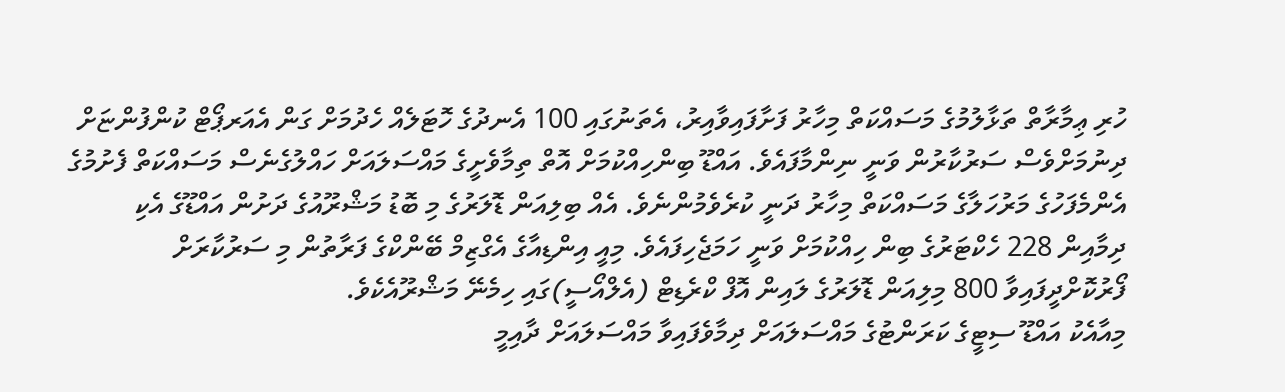ހުރި ޢިމާރާތް ތަޅާލުމުގެ މަސައްކަތް މިހާރު ފަށާފައިވާއިރު، އެތަނުގައި 100 އެނދުގެ ހޮޓަލެއް ހެދުމަށް ގަން އެއަރޕޯޓް ކުންފުންޏަށް ދިނުމަށްވެސް ސަރުކާރުން ވަނީ ނިންމާފައެވެ. އައްޑޫ ބިންހިއްކުމަށް އޮތް ތިމާވެށީގެ މައްސަލައަށް ހައްލުގެނެސް މަސައްކަތް ފެށުމުގެ އެންމެފަހުގެ މަރުހަލާގެ މަސައްކަތް މިހާރު ދަނީ ކުރެވެމުންނެވެ. އެއް ބިލިއަން ޑޮލަރުގެ މި ބޮޑު މަޝްރޫއުގެ ދަށުން އައްޑޫގެ އެކި ދިމާއިން 228 ހެކްޓަރުގެ ބިން ހިއްކުމަށް ވަނީ ހަމަޖެހިފައެވެ. މިއީ އިންޑިއާގެ އެގްޒިމް ބޭންކްގެ ފަރާތުން މި ސަރުކާރަށް ފޯރުކޮށްދީފައިވާ 800 މިލިއަން ޑޮލަރުގެ ލައިން އޮފް ކްރެޑިޓް (އެލްއޯސީ)ގައި ހިމެނޭ މަޝްރޫއެކެވެ.
މިއާއެކު އައްޑޫ ސިޓީގެ ކަރަންޓުގެ މައްސަލައަށް ދިމާވެފައިވާ މައްސަލައަށް ދާއިމީ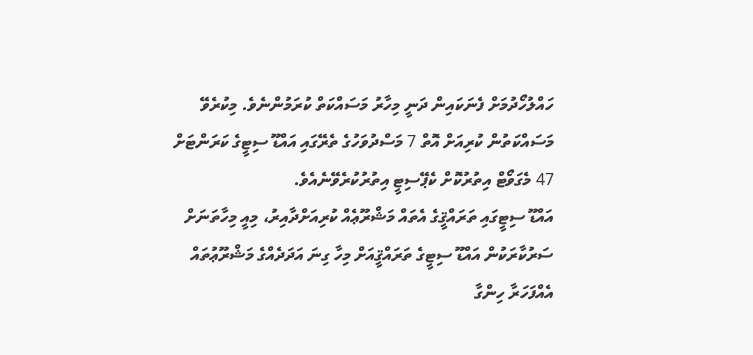ހައްލުހޯދުމަށް ފެނަކައިން ދަނީ މިހާރު މަސައްކަތް ކުރަމުންނެވެ. މިކުރެވޭ މަސައްކަތުން ކުރިއަށް އޮތް 7 މަސްދުވަހުގެ ތެރޭގައި އައްޑޫ ސިޓީގެ ކަރަންޓަށް 47 މެގަވޯޓް އިތުރުކޮށް ކެޕޭސިޓީ އިތުރުކުރެވޭނެއެވެ.
އައްޑޫ ސިޓީގައި ތަރައްޤީގެ އެތައް މަޝްރޫޢެއް ކުރިއަށްދާއިރު، މިއީ މިހާތަނަށް ސަރުކާރަކުން އައްޑޫ ސިޓީގެ ތަރައްޤީއަށް މިހާ ގިނަ އަދަދެއްގެ މަޝްރޫޢުތައް އެއްފަހަރާ ހިންގާ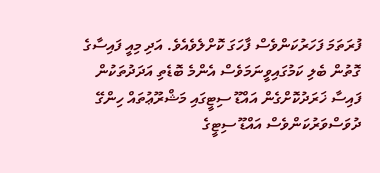ފުރަތަމަ ފަހަރުކަންވެސް ފާހަގަ ކޮށްލެވެއެވެ. އަދި މިއީ ފައިސާގެ ގޮތުން ބެލި ކަމުގައިވީނަމަވެސް އެންމެ ބޮޑެތި އަދަދުތަކުން ފައިސާ ޚަރަދުކޮށްގެން އައްޑޫ ސިޓީގައި މަޝްރޫޢުތައް ހިންގޭ ދުވަސްވަރުކަންވެސް އައްޑޫ ސިޓީގެ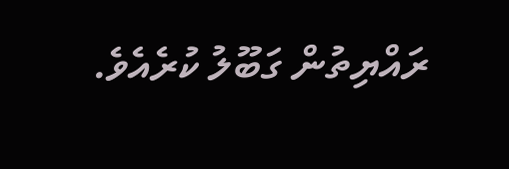ރައްޔިތުން ގަބޫލު ކުރެއެވެ.